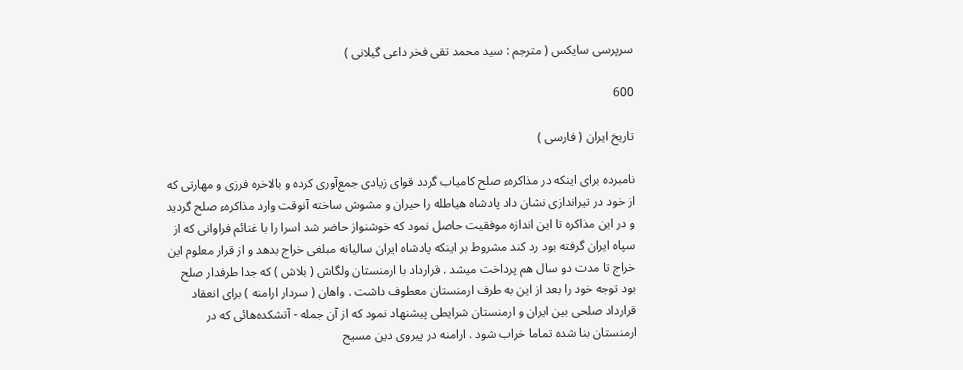سرپرسى سايكس ( مترجم : سيد محمد تقى فخر داعى گيلانى )

600

تاريخ ايران ( فارسى )

نامبرده براى اينكه در مذاكرهء صلح كامياب گردد قواى زيادى جمع‌آورى كرده و بالاخره فرزى و مهارتى كه از خود در تيراندازى نشان داد پادشاه هياطله را حيران و مشوش ساخته آنوقت وارد مذاكرهء صلح گرديد و در اين مذاكره تا اين اندازه موفقيت حاصل نمود كه خوشنواز حاضر شد اسرا را با غنائم فراوانى كه از سپاه ايران گرفته بود رد كند مشروط بر اينكه پادشاه ايران ساليانه مبلغى خراج بدهد و از قرار معلوم اين خراج تا مدت دو سال هم پرداخت ميشد . قرارداد با ارمنستان ولگاش ( بلاش ) كه جدا طرفدار صلح بود توجه خود را بعد از اين به طرف ارمنستان معطوف داشت . واهان ( سردار ارامنه ) براى انعقاد قرارداد صلحى بين ايران و ارمنستان شرايطى پيشنهاد نمود كه از آن جمله - آتشكده‌هائى كه در ارمنستان بنا شده تماما خراب شود . ارامنه در پيروى دين مسيح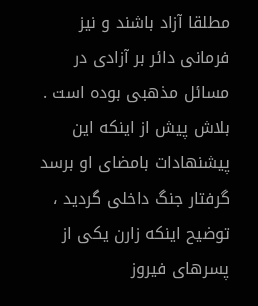مطلقا آزاد باشند و نيز فرمانى دائر بر آزادى در مسائل مذهبى بوده است . بلاش پيش از اينكه اين پيشنهادات بامضاى او برسد گرفتار جنگ داخلى گرديد ، توضيح اينكه زارن يكى از پسرهاى فيروز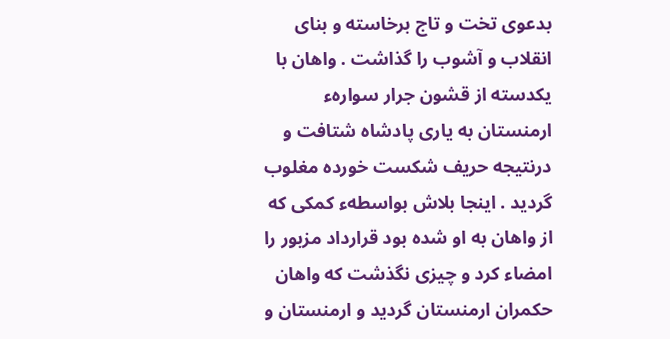بدعوى تخت و تاج برخاسته و بناى انقلاب و آشوب را گذاشت . واهان با يكدسته از قشون جرار سوارهء ارمنستان به يارى پادشاه شتافت و درنتيجه حريف شكست خورده مغلوب گرديد . اينجا بلاش بواسطهء كمكى كه از واهان به او شده بود قرارداد مزبور را امضاء كرد و چيزى نگذشت كه واهان حكمران ارمنستان گرديد و ارمنستان و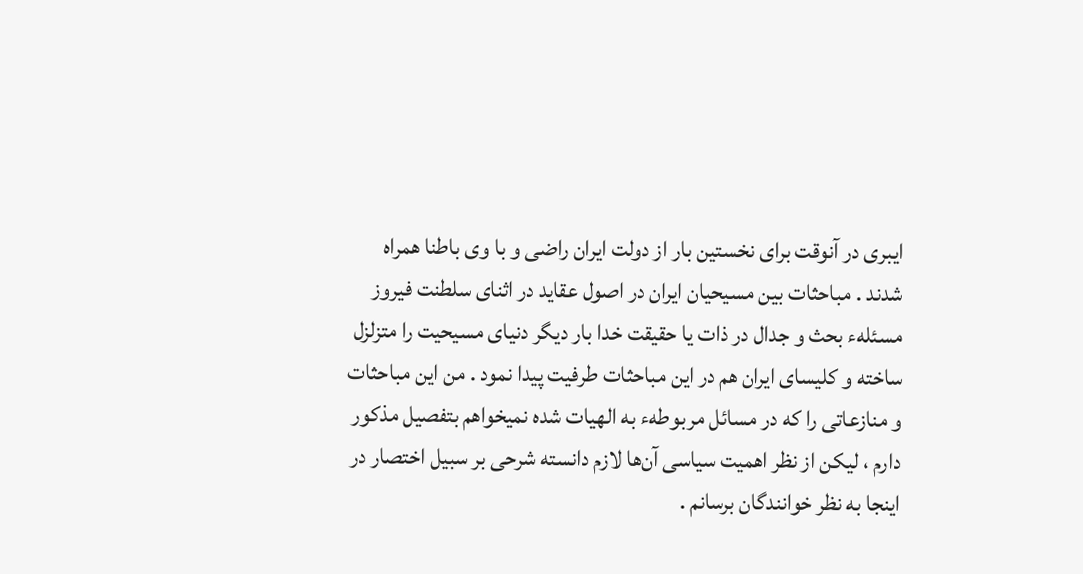ايبرى در آنوقت براى نخستين بار از دولت ايران راضى و با وى باطنا همراه شدند . مباحثات بين مسيحيان ايران در اصول عقايد در اثناى سلطنت فيروز مسئلهء بحث و جدال در ذات يا حقيقت خدا بار ديگر دنياى مسيحيت را متزلزل ساخته و كليساى ايران هم در اين مباحثات طرفيت پيدا نمود . من اين مباحثات و منازعاتى را كه در مسائل مربوطهء به الهيات شده نميخواهم بتفصيل مذكور دارم ، ليكن از نظر اهميت سياسى آن‌ها لازم دانسته شرحى بر سبيل اختصار در اينجا به نظر خوانندگان برسانم .